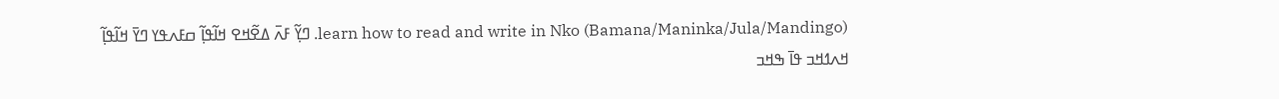learn how to read and write in Nko (Bamana/Maninka/Jula/Mandingo). ߣߌ߲߬ ߓߍ߫ ߡߐ߬ߞߐ ߞߊ߬ߟߊ߲߬ ߛߓߍߟߌ ߣߌ߫ ߞߊ߬ߟߊ߲߬ ߞߍߗߞߏ ߟߊ߫ ߒߞߏ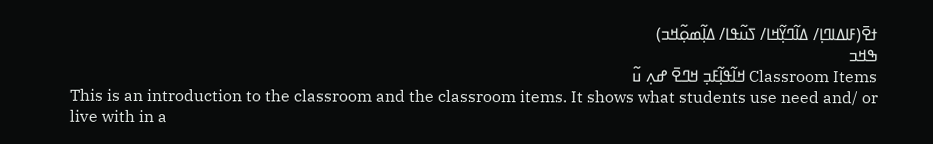ߙߐ߫(ߓߊߡߊߣߊ߲/ ߡߊ߬ߣߌ߲߬ߞߊ/ ߖߎ߬ߟߊ/ ߡߊ߲߬ߘߋ߲߬ߞߏ)
ߒߞߏ
Classroom Items ߞߊ߬ߟߊ߲߬ߓߏ߲ ߞߣߐ߫ ߝߍ߲ ߎ߬
This is an introduction to the classroom and the classroom items. It shows what students use need and/ or live with in a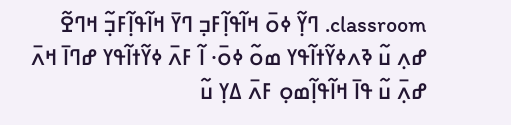classroom. ߣߌ߲߬ ߦߋ߫ ߞߊ߬ߟߊ߲߬ߓߏ߲ ߣߌ߫ ߞߊ߬ߟߊ߲߬ߓߏ߲߬ ߞߣߐ߬ ߝߍ߲ ߎ߬ ߢߍߦߌ߬ߙߊ߬ߟߌ ߘߋ߬ ߦߋ߫· ߊ߬ ߓߍ߫ ߦߌ߬ߙߊ߬ߟߌ ߝߣߊ߫ ߞߍ߫ ߝߍ߲߫ ߎ߬ ߟߊ߫ ߞߊ߬ߟߊ߲߬ߘߋ߲ ߓߍ߫ ߡߌ߲ ߎ߬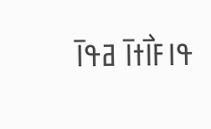ߟߊߓߊ߯ߙߊ߫ ߥߟߊ߫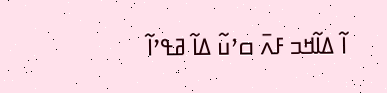ߊ߬ ߡߊ߬ߞߏ ߓߍ߫ ߛߴߎ߬ ߡߊ߬ ߥߟߴߊ߬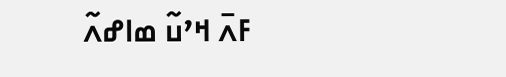ߓߍ߫ ߞߴߎ߬ ߘߊߝߍ߬